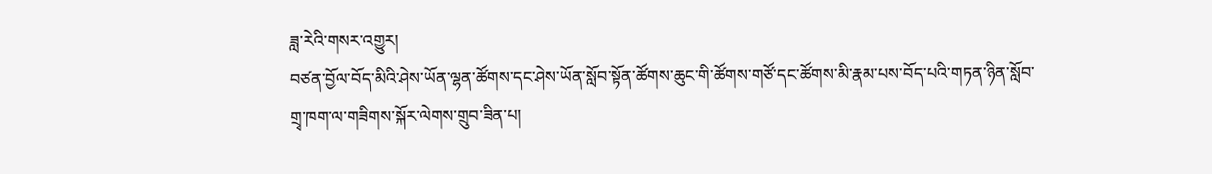ཟླ་རེའི་གསར་འགྱུར།
བཙན་བྱོལ་བོད་མིའི་ཤེས་ཡོན་ལྷན་ཚོགས་དང་ཤེས་ཡོན་སློབ་སྟོན་ཚོགས་ཆུང་གི་ཚོགས་གཙོ་དང་ཚོགས་མི་རྣམ་པས་བོད་པའི་གཏན་ཉིན་སློབ་གྲྭ་ཁག་ལ་གཟིགས་སྐོར་ལེགས་གྲུབ་ཟིན་པ།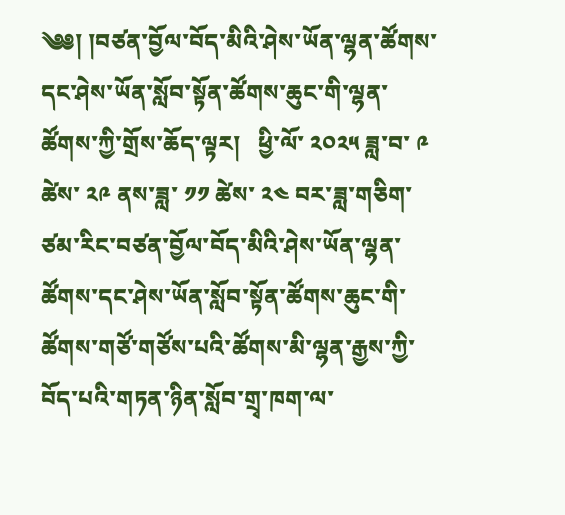༄༅། །བཙན་བྱོལ་བོད་མིའི་ཤེས་ཡོན་ལྷན་ཚོགས་དང་ཤེས་ཡོན་སློབ་སྟོན་ཚོགས་ཆུང་གི་ལྷན་ཚོགས་ཀྱི་གྲོས་ཆོད་ལྟར།   ཕྱི་ལོ་ ༢༠༢༥ ཟླ་བ་ ༩ ཚེས་ ༢༩ ནས་ཟླ་ ༡༡ ཚེས་ ༢༤ བར་ཟླ་གཅིག་ཙམ་རིང་བཙན་བྱོལ་བོད་མིའི་ཤེས་ཡོན་ལྷན་ཚོགས་དང་ཤེས་ཡོན་སློབ་སྟོན་ཚོགས་ཆུང་གི་ཚོགས་གཙོ་གཙོས་པའི་ཚོགས་མི་ལྷན་རྒྱས་ཀྱི་བོད་པའི་གཏན་ཉིན་སློབ་གྲྭ་ཁག་ལ་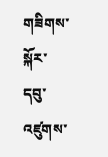གཟིགས་སྐོར་དབུ་འཛུགས་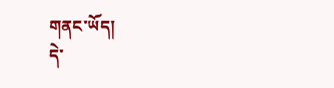གནང་ཡོད།
དེ་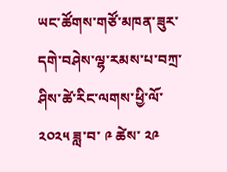ཡང་ཚོགས་གཙོ་མཁན་ཟུར་དགེ་བཤེས་ལྷ་རམས་པ་བཀྲ་ཤིས་ཚེ་རིང་ལགས་ཕྱི་ལོ་ ༢༠༢༥ ཟླ་བ་ ༩ ཚེས་ ༢༩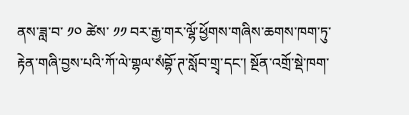ནས་ཟླ་བ་ ༡༠ ཚེས་ ༡༡ བར་རྒྱ་གར་ལྷོ་ཕྱོགས་གཞིས་ཆགས་ཁག་ཏུ་རྟེན་གཞི་བྱས་པའི་ཀོ་ལེ་གྷལ་སཾབྷོ་ཊ་སློབ་གྲྭ་དང་། སྔོན་འགྲོ་སྡེ་ཁག་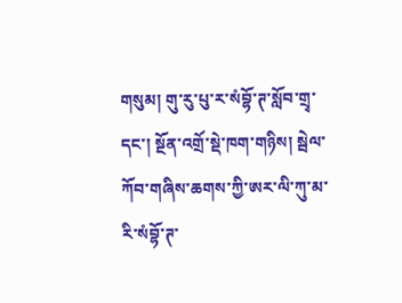གསུམ། གུ་རུ་པུ་ར་སཾབྷོ་ཊ་སློབ་གྲྭ་དང་། སྔོན་འགྲོ་སྡེ་ཁག་གཉིས། སྦེལ་ཀོབ་གཞིས་ཆགས་ཀྱི་ཨར་ལི་ཀུ་མ་རི་སཾབྷོ་ཊ་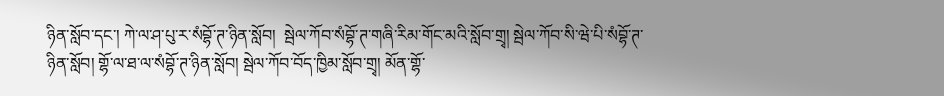ཉིན་སློབ་དང་། ཀེ་ལ་ཤ་པུ་ར་སཾབྷོ་ཊ་ཉིན་སློབ།  སྦེལ་ཀོབ་སཾབྷོ་ཊ་གཞི་རིམ་གོང་མའི་སློབ་གྲྭ། སྦེལ་ཀོབ་སི་ཝེ་པི་སཾབྷོ་ཊ་ཉིན་སློབ། གྷོ་ལ་ཐ་ལ་སཾབྷོ་ཊ་ཉིན་སློབ། སྦེལ་ཀོབ་བོད་ཁྱིམ་སློབ་གྲྭ། མོན་གྷོ་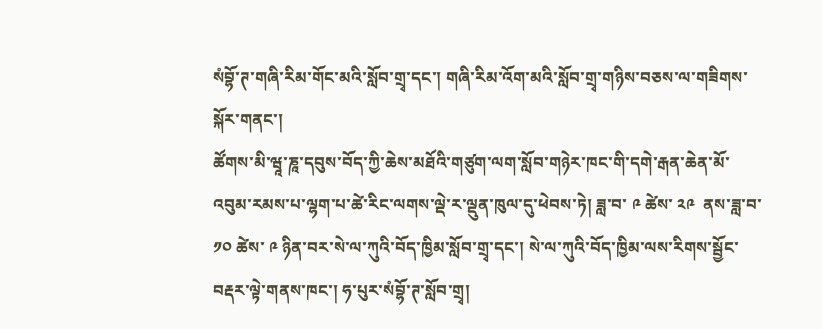སཾབྷོ་ཊ་གཞི་རིམ་གོང་མའི་སློབ་གྲྭ་དང་། གཞི་རིམ་འོག་མའི་སློབ་གྲྭ་གཉིས་བཅས་ལ་གཟིགས་སྐོར་གནང་།
ཚོགས་མི་ཝཱ་ཎཱ་དབུས་བོད་ཀྱི་ཆེས་མཐོའི་གཙུག་ལག་སློབ་གཉེར་ཁང་གི་དགེ་རྒན་ཆེན་མོ་འབུམ་རམས་པ་ལྷག་པ་ཚེ་རིང་ལགས་ལྡེ་ར་ལྡུན་ཁུལ་དུ་ཕེབས་ཏེ། ཟླ་བ་ ༩ ཚེས་ ༢༩  ནས་ཟླ་བ་ ༡༠ ཚེས་ ༩ ཉིན་བར་སེ་ལ་ཀུའི་བོད་ཁྱིམ་སློབ་གྲྭ་དང་། སེ་ལ་ཀུའི་བོད་ཁྱིམ་ལས་རིགས་སྦྱོང་བརྡར་ལྟེ་གནས་ཁང་། ཧ་པུར་སཾབྷོ་ཊ་སློབ་གྲྭ།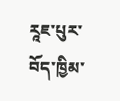རཱཇ་པུར་བོད་ཁྱིམ་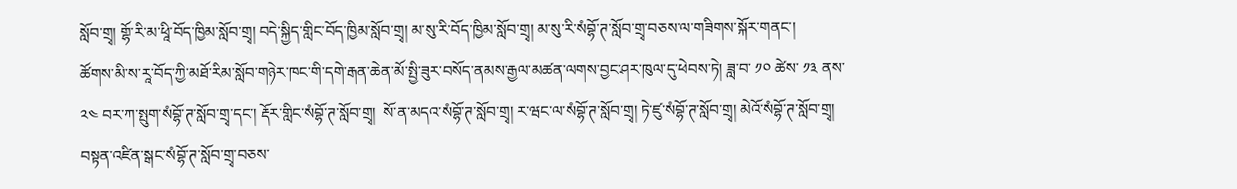སློབ་གྲྭ། གྷོ་རི་མ་ཕཱི་བོད་ཁྱིམ་སློབ་གྲྭ། བདེ་སྐྱིད་གླིང་བོད་ཁྱིམ་སློབ་གྲྭ། མ་སུ་རི་བོད་ཁྱིམ་སློབ་གྲྭ། མ་སུ་རི་སཾབྷོ་ཊ་སློབ་གྲྭ་བཅས་ལ་གཟིགས་སྐོར་གནང་།
ཚོགས་མི་ས་རཱ་བོད་ཀྱི་མཐོ་རིམ་སློབ་གཉེར་ཁང་གི་དགེ་རྒན་ཆེན་མོ་སྤྱི་ཟུར་བསོད་ནམས་རྒྱལ་མཚན་ལགས་བྱང་ཤར་ཁུལ་དུ་ཕེབས་ཏེ། ཟླ་བ་ ༡༠ ཚེས་ ༡༣ ནས་ ༢༤ བར་ཀ་སྤུག་སཾབྷོ་ཊ་སློབ་གྲྭ་དང་། རྡོར་གླིང་སཾབྷོ་ཊ་སློབ་གྲྭ།  སོ་ན་མདའ་སཾབྷོ་ཊ་སློབ་གྲྭ། ར་ཝང་ལ་སཾབྷོ་ཊ་སློབ་གྲྭ། ཏེ་ཛུ་སཾབྷོ་ཊ་སློབ་གྲྭ། མེའོ་སཾབྷོ་ཊ་སློབ་གྲྭ། བསྟན་འཛིན་སྒང་སཾབྷོ་ཊ་སློབ་གྲྭ་བཅས་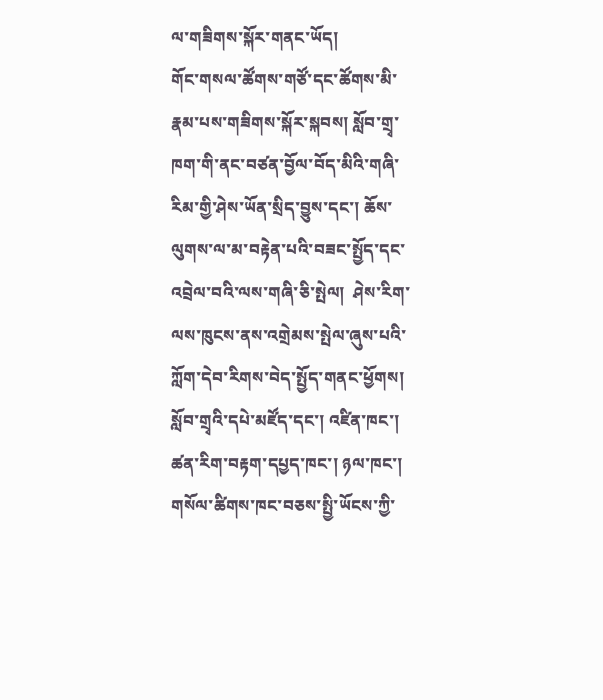ལ་གཟིགས་སྐོར་གནང་ཡོད།
གོང་གསལ་ཚོགས་གཙོ་དང་ཚོགས་མི་རྣམ་པས་གཟིགས་སྐོར་སྐབས། སློབ་གྲྭ་ཁག་གི་ནང་བཙན་བྱོལ་བོད་མིའི་གཞི་རིམ་གྱི་ཤེས་ཡོན་སྲིད་བྱུས་དང་། ཆོས་ལུགས་ལ་མ་བརྟེན་པའི་བཟང་སྤྱོད་དང་འབྲེལ་བའི་ལས་གཞི་ཅི་སྤེལ།  ཤེས་རིག་ལས་ཁུངས་ནས་འགྲེམས་སྤེལ་ཞུས་པའི་ཀློག་དེབ་རིགས་བེད་སྤྱོད་གནང་ཕྱོགས། སློབ་གྲྭའི་དཔེ་མཛོད་དང་། འཛིན་ཁང་། ཚན་རིག་བརྟག་དཔྱད་ཁང་། ཉལ་ཁང་། གསོལ་ཚིགས་ཁང་བཅས་སྤྱི་ཡོངས་ཀྱི་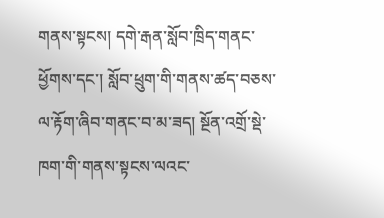གནས་སྟངས། དགེ་རྒན་སློབ་ཁྲིད་གནང་ཕྱོགས་དང་། སློབ་ཕྲུག་གི་གནས་ཚད་བཅས་ལ་རྟོག་ཞིབ་གནང་བ་མ་ཟད། སྔོན་འགྲོ་སྡེ་ཁག་གི་གནས་སྟངས་ལའང་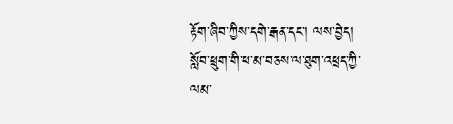རྟོག་ཞིབ་ཀྱིས་དགེ་རྒན་དང་། ལས་བྱེད། སློབ་ཕྲུག་གི་ཕ་མ་བཅས་ལ་ཐུག་འཕྲད་ཀྱི་ལམ་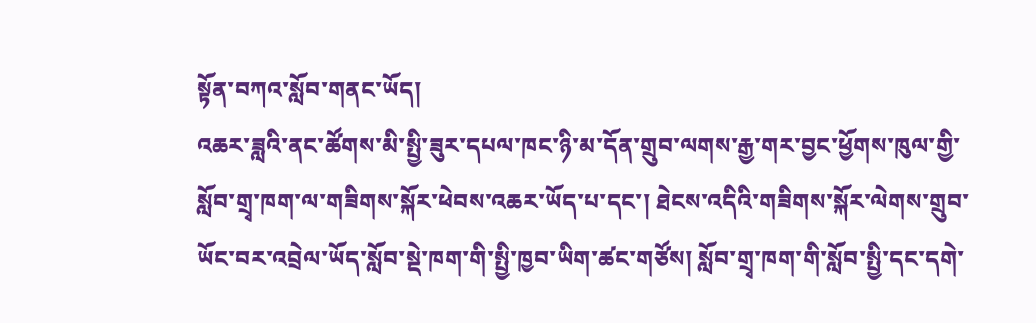སྟོན་བཀའ་སློབ་གནང་ཡོད།
འཆར་ཟླའི་ནང་ཚོགས་མི་སྤྱི་ཟུར་དཔལ་ཁང་ཉི་མ་དོན་གྲུབ་ལགས་རྒྱ་གར་བྱང་ཕྱོགས་ཁུལ་གྱི་སློབ་གྲྭ་ཁག་ལ་གཟིགས་སྐོར་ཕེབས་འཆར་ཡོད་པ་དང་། ཐེངས་འདིའི་གཟིགས་སྐོར་ལེགས་གྲུབ་ཡོང་བར་འབྲེལ་ཡོད་སློབ་སྡེ་ཁག་གི་སྤྱི་ཁྱབ་ཡིག་ཚང་གཙོས། སློབ་གྲྭ་ཁག་གི་སློབ་སྤྱི་དང་དགེ་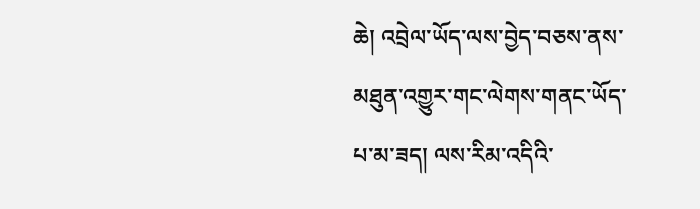ཆེ། འབྲེལ་ཡོད་ལས་བྱེད་བཅས་ནས་མཐུན་འགྱུར་གང་ལེགས་གནང་ཡོད་པ་མ་ཟད། ལས་རིམ་འདིའི་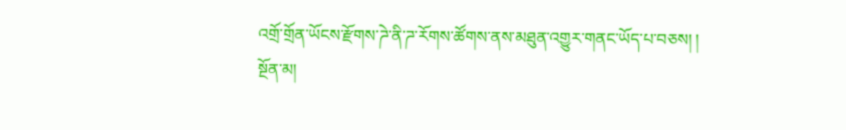འགྲོ་གྲོན་ཡོངས་རྫོགས་ཌེ་ནི་ཌ་རོགས་ཚོགས་ནས་མཐུན་འགྱུར་གནང་ཡོད་པ་བཅས། །
སྔོན་མ།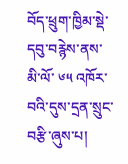བོད་ཕྲུག་ཁྱིམ་སྡེ་དབུ་བརྙེས་ནས་མི་ལོ་ ༦༥ འཁོར་བའི་དུས་དྲན་སྲུང་བརྩི་ཞུས་པ།